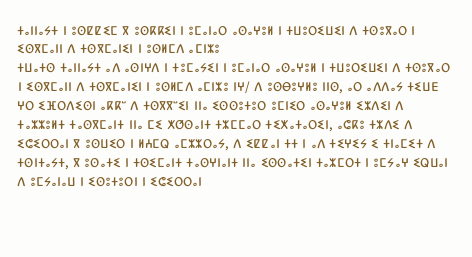ⵜⴰⵏⵏⴰⵢⵜ ⵏ ⵓⵙⵇⵇⵉⵎ ⴳ ⵓⵙⴽⴽⵉⵏ ⵏ ⵓⵎⴰⵏⴰⵔ ⴰⵙⴰⵖⵓⵍ ⵏ ⵜⵡⵓⵔⵉⵡⵉⵏ ⴷ ⵜⵙⵓⴳⴰⵔ ⵏ ⵉⵙⴳⵎⴰⵏⵏ ⴷ ⵜⵙⴳⵎⴰⵏⵉⵏ ⵏ ⵓⵙⵍⵎⴷ ⴰⵎⵏⵣⵓ
ⵜⵡⴰⵜⵙ ⵜⴰⵏⵏⴰⵢⵜ ⴰⴷ ⴰⵙⵏⵖⴷ ⵏ ⵜⵓⵎⴰⵢⵉⵏ ⵏ ⵓⵎⴰⵏⴰⵔ ⴰⵙⴰⵖⵓⵍ ⵏ ⵜⵡⵓⵔⵉⵡⵉⵏ ⴷ ⵜⵙⵓⴳⴰⵔ ⵏ ⵉⵙⴳⵎⴰⵏⵏ ⴷ ⵜⵙⴳⵎⴰⵏⵉⵏ ⵏ ⵓⵙⵍⵎⴷ ⴰⵎⵏⵣⵓ ⵏⵖ/ ⴷ ⵓⵙⴱⵓⵖⵍⵓ ⵏⵏⵙ, ⴰⵔ ⴰⴷⴷⴰⵢ ⵜⵉⵡⴹ ⵖⵔ ⵉⴼⵔⴷⵉⵙⵏ ⴰⴽⴽⵯ ⴷ ⵜⵙⴳⴳⵯⵉⵏ ⵏⵏⴰ ⵉⵙⵙⵓⵜⵓⵔ ⵓⵎⵏⵉⵔ ⴰⵙⴰⵖⵓⵍ ⵉⵣⴷⵉⵏ ⴷ ⵜⴰⵣⵣⵓⵍⵜ ⵜⴰⵙⴳⵎⴰⵏⵜ ⵏⵏⴰ ⵎⵉ ⵅⵚⵙⴰⵏⵜ ⵜⵣⵎⵎⴰⵔ ⵜⵉⵅⴰⵜⴰⵔⵉⵏ, ⴰⵛⴽⵓ ⵜⵣⴷⵉ ⴷ ⵉⵛⵉⵔⵔⴰⵏ ⴳ ⵓⵙⵡⵉⵔ ⵏ ⵍⵄⵎⵕ ⴰⵎⵣⵣⵔⴰⵢ, ⴷ ⵉⵇⵇⴰⵏ ⵜⵜ ⵏ ⴰⴷ ⵜⵉⵖⵉⵢ ⵉ ⵜⵏⴰⵎⵉⵜ ⴷ ⵜⵙⵏⵜⴰⵢⵜ, ⴳ ⵓⵙⴰⵜⵉ ⵏ ⵜⵙⵉⵎⴰⵏⵜ ⵜⴰⵙⵖⵏⴰⵏⵜ ⵏⵏⴰ ⵉⵙⵙⴰⵜⵉⵏ ⵜⴰⵣⵎⵔⵜ ⵏ ⵓⵎⵢⴰⵖ ⵉⵕⵡⴰⵏ ⴷ ⵓⵎⵢⴰⵏⴰⵡ ⵏ ⵉⵙⵓⵜⵓⵔⵏ ⵏ ⵉⵛⵉⵔⵔⴰⵏ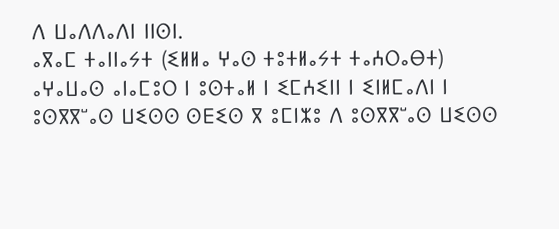ⴷ ⵡⴰⴷⴷⴰⴷⵏ ⵏⵏⵙⵏ.
ⴰⴳⴰⵎ ⵜⴰⵏⵏⴰⵢⵜ (ⵉⵍⵍⴰ ⵖⴰⵙ ⵜⵓⵜⵍⴰⵢⵜ ⵜⴰⵄⵔⴰⴱⵜ)
ⴰⵖⴰⵡⴰⵙ ⴰⵏⴰⵎⵓⵔ ⵏ ⵓⵙⵜⴰⵍ ⵏ ⵉⵎⵄⵉⵏⵏ ⵏ ⵉⵏⵍⵎⴰⴷⵏ ⵏ ⵓⵙⴳⴳⵯⴰⵙ ⵡⵉⵙⵙ ⵙⴹⵉⵙ ⴳ ⵓⵎⵏⵣⵓ ⴷ ⵓⵙⴳⴳⵯⴰⵙ ⵡⵉⵙⵙ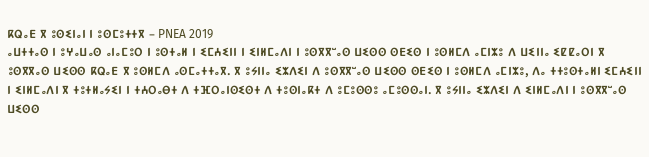ⴽⵕⴰⴹ ⴳ ⵓⵙⵉⵏⴰⵏ ⵏ ⵓⵙⵎⵓⵜⵜⴳ – PNEA 2019
ⴰⵡⵜⵜⴰⵙ ⵏ ⵓⵖⴰⵡⴰⵙ ⴰⵏⴰⵎⵓⵔ ⵏ ⵓⵙⵜⴰⵍ ⵏ ⵉⵎⵄⵉⵏⵏ ⵏ ⵉⵏⵍⵎⴰⴷⵏ ⵏ ⵓⵙⴳⴳⵯⴰⵙ ⵡⵉⵙⵙ ⵙⴹⵉⵙ ⵏ ⵓⵙⵍⵎⴷ ⴰⵎⵏⵣⵓ ⴷ ⵡⵉⵏⵏⴰ ⵉⵇⵇⴰⵔⵏ ⴳ ⵓⵙⴳⴳⴰⵙ ⵡⵉⵙⵙ ⴽⵕⴰⴹ ⴳ ⵓⵙⵍⵎⴷ ⴰⵙⵎⴰⵜⵜⴰⴳ. ⴳ ⵓⵢⵏⵏⴰ ⵉⵣⴷⵉⵏ ⴷ ⵓⵙⴳⴳⵯⴰⵙ ⵡⵉⵙⵙ ⵙⴹⵉⵙ ⵏ ⵓⵙⵍⵎⴷ ⴰⵎⵏⵣⵓ, ⴷⴰ ⵜⵜⵓⵙⵜⴰⵍⵏ ⵉⵎⵄⵉⵏⵏ ⵏ ⵉⵏⵍⵎⴰⴷⵏ ⴳ ⵜⵓⵜⵍⴰⵢⵉⵏ ⵏ ⵜⵄⵔⴰⴱⵜ ⴷ ⵜⴼⵔⴰⵏⵙⵉⵙⵜ ⴷ ⵜⵓⵙⵏⴰⴽⵜ ⴷ ⵓⵎⵓⵙⵙⵓ ⴰⵎⵓⵙⵙⴰⵏ. ⴳ ⵓⵢⵏⵏⴰ ⵉⵣⴷⵉⵏ ⴷ ⵉⵏⵍⵎⴰⴷⵏ ⵏ ⵓⵙⴳⴳⵯⴰⵙ ⵡⵉⵙⵙ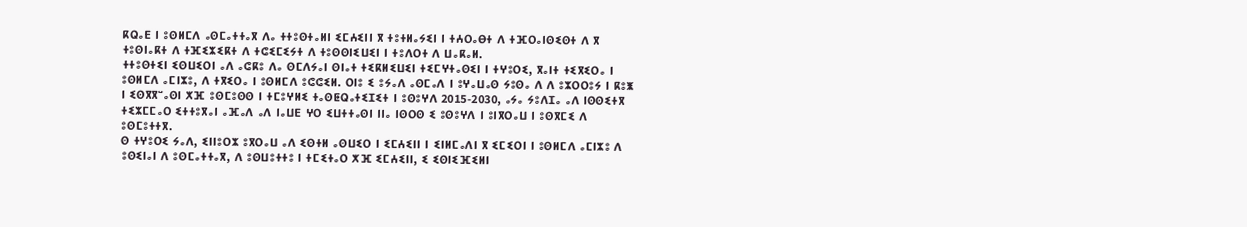ⴽⵕⴰⴹ ⵏ ⵓⵙⵍⵎⴷ ⴰⵙⵎⴰⵜⵜⴰⴳ ⴷⴰ ⵜⵜⵓⵙⵜⴰⵍⵏ ⵉⵎⵄⵉⵏⵏ ⴳ ⵜⵓⵜⵍⴰⵢⵉⵏ ⵏ ⵜⵄⵔⴰⴱⵜ ⴷ ⵜⴼⵔⴰⵏⵙⵉⵙⵜ ⴷ ⴳ ⵜⵓⵙⵏⴰⴽⵜ ⴷ ⵜⴼⵉⵣⵉⴽⵜ ⴷ ⵜⵛⵉⵎⵉⵢⵜ ⴷ ⵜⵓⵙⵙⵏⵉⵡⵉⵏ ⵏ ⵜⵓⴷⵔⵜ ⴷ ⵡⴰⴽⴰⵍ.
ⵜⵜⵓⵙⵜⵉⵏ ⵉⵙⵡⵉⵔⵏ ⴰⴷ ⴰⵛⴽⵓ ⴷⴰ ⵙⵎⴷⵢⴰⵏ ⵙⵏⴰⵜ ⵜⵉⴽⵍⵉⵡⵉⵏ ⵜⵉⵎⵖⵜⴰⵙⵉⵏ ⵏ ⵜⵖⵓⵔⵉ, ⴳⴰⵏⵜ ⵜⵉⴳⵉⵔⴰ ⵏ ⵓⵙⵍⵎⴷ ⴰⵎⵏⵣⵓ, ⴷ ⵜⴳⵉⵔⴰ ⵏ ⵓⵙⵍⵎⴷ ⵓⵛⵛⵉⵍ. ⵔⵏⵓ ⵉ ⵓⵢⴰⴷ ⴰⵙⵎⴰⴷ ⵏ ⵓⵖⴰⵡⴰⵙ ⵢⵓⵙⴰ ⴷ ⴷ ⵓⵣⵔⵔⵓⵢ ⵏ ⴽⵓⵥ ⵏ ⵉⵙⴳⴳⵯⴰⵙⵏ ⵅⴼ ⵓⵙⵎⵓⵙⵙ ⵏ ⵜⵎⵓⵖⵍⵉ ⵜⴰⵙⵟⵕⴰⵜⵉⵊⵉⵜ ⵏ ⵓⵙⵓⵖⴷ 2015-2030, ⴰⵢⴰ ⵢⵓⴷⵊⴰ ⴰⴷ ⵏⵙⵙⵉⵜⴳ ⵜⵉⵣⵎⵎⴰⵔ ⵉⵜⵜⵓⴳⴰⵏ ⴰⴼⴰⴷ ⴰⴷ ⵏⴰⵡⴹ ⵖⵔ ⵉⵡⵜⵜⴰⵙⵏ ⵏⵏⴰ ⵏⵙⵔⵙ ⵉ ⵓⵙⵓⵖⴷ ⵏ ⵓⵏⴳⵔⴰⵡ ⵏ ⵓⵙⴳⵎⵉ ⴷ ⵓⵙⵎⵓⵜⵜⴳ.
ⵙ ⵜⵖⵓⵔⵉ ⵢⴰⴷ, ⵉⵏⵏⵓⵔⵣ ⵓⴳⵔⴰⵡ ⴰⴷ ⵉⵙⵜⵍ ⴰⵙⵡⵉⵔ ⵏ ⵉⵎⵄⵉⵏⵏ ⵏ ⵉⵏⵍⵎⴰⴷⵏ ⴳ ⵉⵎⵉⵔⵏ ⵏ ⵓⵙⵍⵎⴷ ⴰⵎⵏⵣⵓ ⴷ ⵓⵙⵉⵏⴰⵏ ⴷ ⵓⵙⵎⴰⵜⵜⴰⴳ, ⴷ ⵓⵙⵡⵓⵜⵜⵓ ⵏ ⵜⵎⵉⵜⴰⵔ ⵅⴼ ⵉⵎⵄⵉⵏⵏ, ⵉ ⵉⵙⵏⵉⴼⵉⵍⵏ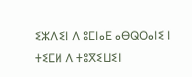ⵉⵣⴷⵉⵏ ⴷ ⵓⵎⵏⴰⴹ ⴰⴱⵕⵔⴰⵏⵉ ⵏ ⵜⵉⵎⵍ ⴷ ⵜⵓⴳⵉⵡⵉⵏ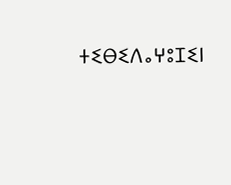ⵜⵉⴱⵉⴷⴰⵖⵓⵊⵉⵏ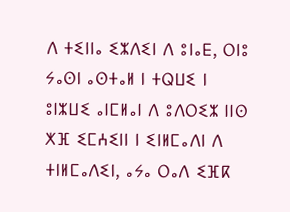ⴷ ⵜⵉⵏⵏⴰ ⵉⵣⴷⵉⵏ ⴷ ⵓⵏⴰⴹ, ⵔⵏⵓ ⵢⴰⵙⵏ ⴰⵙⵜⴰⵍ ⵏ ⵜⵕⵡⵉ ⵏ ⵓⵏⵣⵡⵉ ⴰⵏⵎⵍⴰⵏ ⴷ ⵓⴷⵔⵉⵣ ⵏⵏⵙ ⵅⴼ ⵉⵎⵄⵉⵏⵏ ⵏ ⵉⵏⵍⵎⴰⴷⵏ ⴷ ⵜⵏⵍⵎⴰⴷⵉⵏ, ⴰⵢⴰ ⵔⴰⴷ ⵉⴼⴽ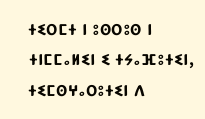ⵜⵉⵔⵎⵜ ⵏ ⵓⵙⵔⵓⵙ ⵏ ⵜⵏⵎⵎⴰⵍⵉⵏ ⵉ ⵜⵢⴰⴼⵓⵜⵉⵏ, ⵜⵉⵎⵙⵖⴰⵔⵓⵜⵉⵏ ⴷ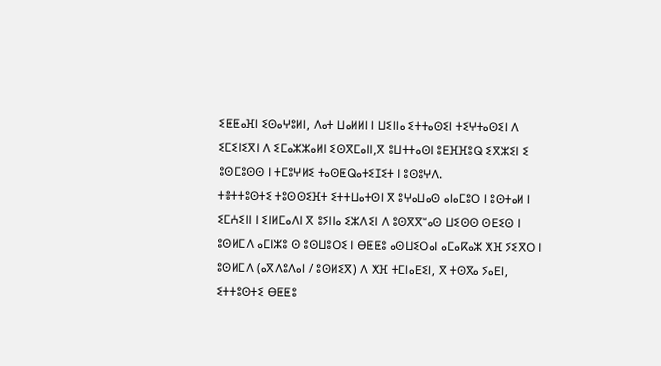ⵉⵟⵟⴰⴼⵏ ⵉⵙⴰⵖⵓⵍⵏ, ⴷⴰⵜ ⵡⴰⵍⵍⵏ ⵏ ⵡⵉⵏⵏⴰ ⵉⵜⵜⴰⵙⵉⵏ ⵜⵉⵖⵜⴰⵙⵉⵏ ⴷ ⵉⵎⵉⵏⵉⴳⵏ ⴷ ⵉⵎⴰⵣⵣⴰⵍⵏ ⵉⵙⴳⵎⴰⵏⵏ,ⴳ ⵓⵡⵜⵜⴰⵙⵏ ⵓⴹⴼⴼⵓⵕ ⵉⴳⵣⵉⵏ ⵉ ⵓⵙⵎⵓⵙⵙ ⵏ ⵜⵎⵓⵖⵍⵉ ⵜⴰⵙⵟⵕⴰⵜⵉⵊⵉⵜ ⵏ ⵓⵙⵓⵖⴷ.
ⵜⴻⵜⵜⵓⵙⵜⵉ ⵜⵓⵙⵙⵉⴼⵜ ⵉⵜⵜⵡⴰⵜⵙⵏ ⴳ ⵓⵖⴰⵡⴰⵙ ⴰⵏⴰⵎⵓⵔ ⵏ ⵓⵙⵜⴰⵍ ⵏ ⵉⵎⵄⵉⵏⵏ ⵏ ⵉⵏⵍⵎⴰⴷⵏ ⴳ ⵓⵢⵏⵏⴰ ⵉⵣⴷⵉⵏ ⴷ ⵓⵙⴳⴳⵯⴰⵙ ⵡⵉⵙⵙ ⵙⴹⵉⵙ ⵏ ⵓⵙⵍⵎⴷ ⴰⵎⵏⵣⵓ ⵙ ⵓⵙⵡⵓⵔⵉ ⵏ ⴱⵟⵟⵓ ⴰⵙⵡⵉⵔⴰⵏ ⴰⵎⴰⴽⴰⵣ ⵅⴼ ⵢⵉⴳⵔ ⵏ ⵓⵙⵍⵎⴷ (ⴰⴳⴷⵓⴷⴰⵏ / ⵓⵙⵍⵉⴳ) ⴷ ⵅⴼ ⵜⵎⵏⴰⴹⵉⵏ, ⴳ ⵜⵙⴳⴰ ⵢⴰⴹⵏ, ⵉⵜⵜⵓⵙⵜⵉ ⴱⵟⵟⵓ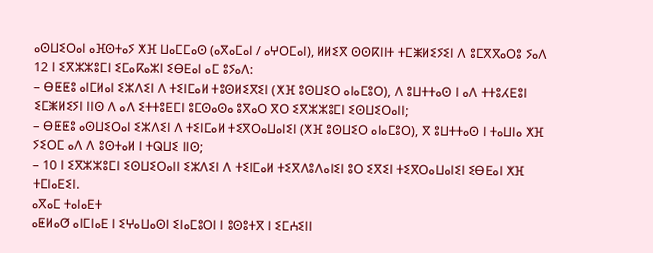ⴰⵙⵡⵉⵔⴰⵏ ⴰⴼⵙⵜⴰⵢ ⵅⴼ ⵡⴰⵎⵎⴰⵙ (ⴰⴳⴰⵎⴰⵏ / ⴰⵖⵔⵎⴰⵏ), ⵍⵍⵉⴳ ⵙⵙⴽⵏⵏⵜ ⵜⵎⵥⵍⵉⵢⵉⵏ ⴷ ⵓⵎⴳⴳⴰⵔⵓ ⵢⴰⴷ 12 ⵏ ⵉⴳⵣⵣⵓⵎⵏ ⵉⵎⴰⴽⴰⵣⵏ ⵉⴱⴹⴰⵏ ⴰⵎ ⵓⵢⴰⴷ:
– ⴱⵟⵟⵓ ⴰⵏⵎⵍⴰⵏ ⵉⵣⴷⵉⵏ ⴷ ⵜⵉⵏⵎⴰⵍ ⵜⵓⵙⵍⵉⴳⵉⵏ (ⵅⴼ ⵓⵙⵡⵉⵔ ⴰⵏⴰⵎⵓⵔ), ⴷ ⵓⵡⵜⵜⴰⵙ ⵏ ⴰⴷ ⵜⵜⵓⵃⴹⵓⵏ ⵉⵎⵥⵍⵉⵢⵏ ⵏⵏⵙ ⴷ ⴰⴷ ⵉⵜⵜⵓⴹⵎⵏ ⵓⵎⵙⴰⵙⴰ ⵓⴳⴰⵔ ⴳⵔ ⵉⴳⵣⵣⵓⵎⵏ ⵉⵙⵡⵉⵔⴰⵏⵏ;
– ⴱⵟⵟⵓ ⴰⵙⵡⵉⵔⴰⵏ ⵉⵣⴷⵉⵏ ⴷ ⵜⵉⵏⵎⴰⵍ ⵜⵉⴳⵔⴰⵡⴰⵏⵉⵏ (ⵅⴼ ⵓⵙⵡⵉⵔ ⴰⵏⴰⵎⵓⵔ), ⴳ ⵓⵡⵜⵜⴰⵙ ⵏ ⵜⴰⵡⵏⴰ ⵅⴼ ⵢⵉⵔⵎ ⴰⴷ ⴷ ⵓⵙⵜⴰⵍ ⵏ ⵜⵕⵡⵉ ⵏⵏⵙ;
– 10 ⵏ ⵉⴳⵣⵣⵓⵎⵏ ⵉⵙⵡⵉⵔⴰⵏⵏ ⵉⵣⴷⵉⵏ ⴷ ⵜⵉⵏⵎⴰⵍ ⵜⵉⴳⴷⵓⴷⴰⵏⵉⵏ ⵓⵔ ⵉⴳⵉⵏ ⵜⵉⴳⵔⴰⵡⴰⵏⵉⵏ ⵉⴱⴹⴰⵏ ⵅⴼ ⵜⵎⵏⴰⴹⵉⵏ.
ⴰⴳⴰⵎ ⵜⴰⵏⴰⴹⵜ
ⴰⵟⵍⴰⵚ ⴰⵏⵎⵏⴰⴹ ⵏ ⵉⵖⴰⵡⴰⵙⵏ ⵉⵏⴰⵎⵓⵔⵏ ⵏ ⵓⵙⵓⵜⴳ ⵏ ⵉⵎⵄⵉⵏⵏ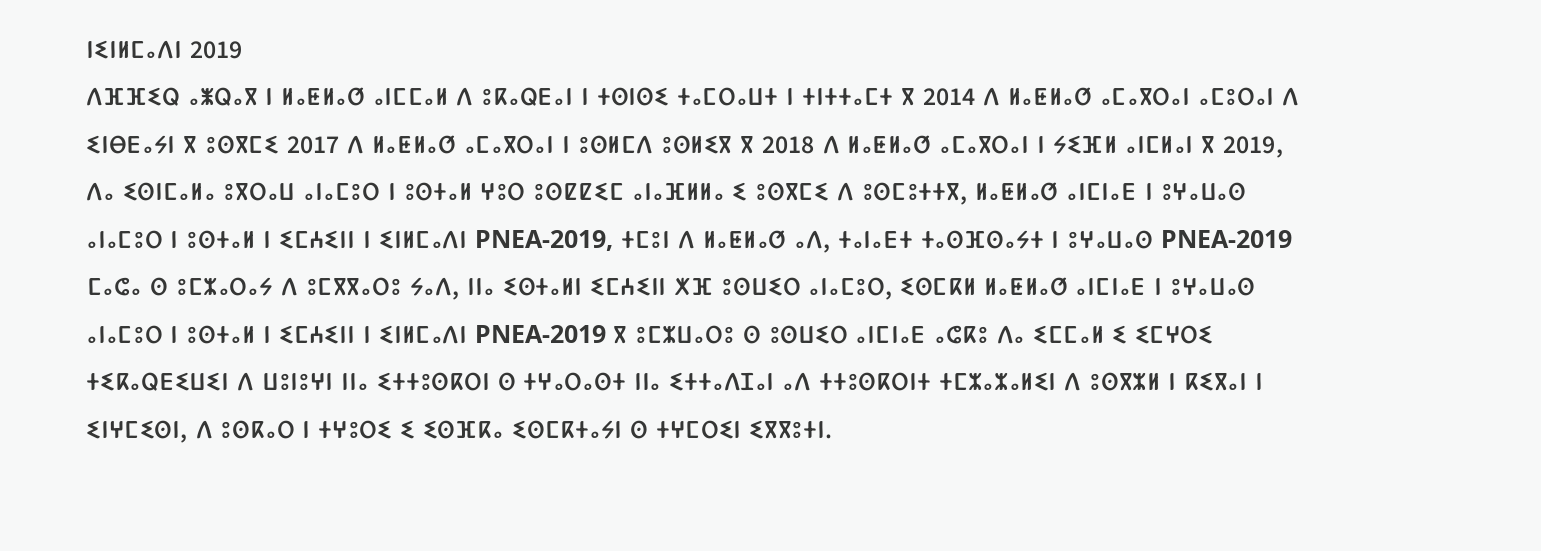ⵏⵉⵏⵍⵎⴰⴷⵏ 2019
ⴷⴼⴼⵉⵕ ⴰⵥⵕⴰⴳ ⵏ ⵍⴰⵟⵍⴰⵚ ⴰⵏⵎⵎⴰⵍ ⴷ ⵓⴽⴰⵕⴹⴰⵏ ⵏ ⵜⵙⵏⵙⵉ ⵜⴰⵎⵔⴰⵡⵜ ⵏ ⵜⵏⵜⵜⴰⵎⵜ ⴳ 2014 ⴷ ⵍⴰⵟⵍⴰⵚ ⴰⵎⴰⴳⵔⴰⵏ ⴰⵎⵓⵔⴰⵏ ⴷ ⵉⵏⴱⴹⴰⵢⵏ ⴳ ⵓⵙⴳⵎⵉ 2017 ⴷ ⵍⴰⵟⵍⴰⵚ ⴰⵎⴰⴳⵔⴰⵏ ⵏ ⵓⵙⵍⵎⴷ ⵓⵙⵍⵉⴳ ⴳ 2018 ⴷ ⵍⴰⵟⵍⴰⵚ ⴰⵎⴰⴳⵔⴰⵏ ⵏ ⵢⵉⴼⵍ ⴰⵏⵎⵍⴰⵏ ⴳ 2019, ⴷⴰ ⵉⵙⵏⵎⴰⵍⴰ ⵓⴳⵔⴰⵡ ⴰⵏⴰⵎⵓⵔ ⵏ ⵓⵙⵜⴰⵍ ⵖⵓⵔ ⵓⵙⵇⵇⵉⵎ ⴰⵏⴰⴼⵍⵍⴰ ⵉ ⵓⵙⴳⵎⵉ ⴷ ⵓⵙⵎⵓⵜⵜⴳ, ⵍⴰⵟⵍⴰⵚ ⴰⵏⵎⵏⴰⴹ ⵏ ⵓⵖⴰⵡⴰⵙ ⴰⵏⴰⵎⵓⵔ ⵏ ⵓⵙⵜⴰⵍ ⵏ ⵉⵎⵄⵉⵏⵏ ⵏ ⵉⵏⵍⵎⴰⴷⵏ PNEA-2019, ⵜⵎⵓⵏ ⴷ ⵍⴰⵟⵍⴰⵚ ⴰⴷ, ⵜⴰⵏⴰⴹⵜ ⵜⴰⵙⴼⵙⴰⵢⵜ ⵏ ⵓⵖⴰⵡⴰⵙ PNEA-2019 ⵎⴰⵛⴰ ⵙ ⵓⵎⵣⴰⵔⴰⵢ ⴷ ⵓⵎⴳⴳⴰⵔⵓ ⵢⴰⴷ, ⵏⵏⴰ ⵉⵙⵜⴰⵍⵏ ⵉⵎⵄⵉⵏⵏ ⵅⴼ ⵓⵙⵡⵉⵔ ⴰⵏⴰⵎⵓⵔ, ⵉⵙⵎⴽⵍ ⵍⴰⵟⵍⴰⵚ ⴰⵏⵎⵏⴰⴹ ⵏ ⵓⵖⴰⵡⴰⵙ ⴰⵏⴰⵎⵓⵔ ⵏ ⵓⵙⵜⴰⵍ ⵏ ⵉⵎⵄⵉⵏⵏ ⵏ ⵉⵏⵍⵎⴰⴷⵏ PNEA-2019 ⴳ ⵓⵎⵣⵡⴰⵔⵓ ⵙ ⵓⵙⵡⵉⵔ ⴰⵏⵎⵏⴰⴹ ⴰⵛⴽⵓ ⴷⴰ ⵉⵎⵎⴰⵍ ⵉ ⵉⵎⵖⵔⵉ ⵜⵉⴽⴰⵕⴹⵉⵡⵉⵏ ⴷ ⵡⵓⵏⵓⵖⵏ ⵏⵏⴰ ⵉⵜⵜⵓⵙⴽⵔⵏ ⵙ ⵜⵖⴰⵔⴰⵙⵜ ⵏⵏⴰ ⵉⵜⵜⴰⴷⵊⴰⵏ ⴰⴷ ⵜⵜⵓⵙⴽⵔⵏⵜ ⵜⵎⵣⴰⵣⴰⵍⵉⵏ ⴷ ⵓⵙⴳⵣⵍ ⵏ ⴽⵉⴳⴰⵏ ⵏ ⵉⵏⵖⵎⵉⵙⵏ, ⴷ ⵓⵙⴽⴰⵔ ⵏ ⵜⵖⵓⵔⵉ ⵉ ⵉⵙⴼⴽⴰ ⵉⵙⵎⴽⵜⴰⵢⵏ ⵙ ⵜⵖⵎⵔⵉⵏ ⵉⴳⴳⵓⵜⵏ.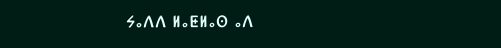ⵢⴰⴷⴷ ⵍⴰⵟⵍⴰⵙ ⴰⴷ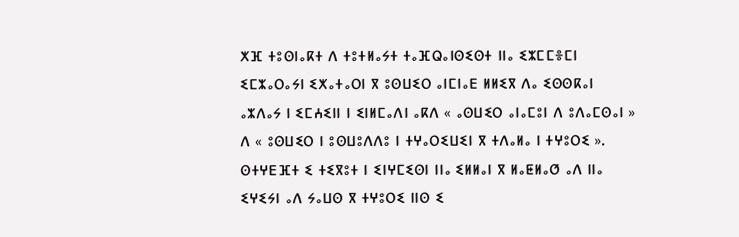ⵅⴼ ⵜⵓⵙⵏⴰⴽⵜ ⴷ ⵜⵓⵜⵍⴰⵢⵜ ⵜⴰⴼⵕⴰⵏⵙⵉⵙⵜ ⵏⵏⴰ ⵉⵣⵎⵎⴻⵎⵏ ⵉⵎⵣⴰⵔⴰⵢⵏ ⵉⵅⴰⵜⴰⵔⵏ ⴳ ⵓⵙⵡⵉⵔ ⴰⵏⵎⵏⴰⴹ ⵍⵍⵉⴳ ⴷⴰ ⵉⵙⵙⴽⴰⵏ ⴰⵣⴷⴰⵢ ⵏ ⵉⵎⵄⵉⵏⵏ ⵏ ⵉⵏⵍⵎⴰⴷⵏ ⴰⴽⴷ « ⴰⵙⵡⵉⵔ ⴰⵏⴰⵎⵓⵏ ⴷ ⵓⴷⴰⵎⵙⴰⵏ » ⴷ « ⵓⵙⵡⵉⵔ ⵏ ⵓⵙⵡⵓⴷⴷⵓ ⵏ ⵜⵖⴰⵔⵉⵡⵉⵏ ⴳ ⵜⴷⴰⵍⴰ ⵏ ⵜⵖⵓⵔⵉ ». ⵙⵜⵖⴹⴼⵜ ⵉ ⵜⵉⴳⵓⵜ ⵏ ⵉⵏⵖⵎⵉⵙⵏ ⵏⵏⴰ ⵉⵍⵍⴰⵏ ⴳ ⵍⴰⵟⵍⴰⵚ ⴰⴷ ⵏⵏⴰ ⵉⵖⵉⵢⵏ ⴰⴷ ⵢⴰⵡⵙ ⴳ ⵜⵖⵓⵔⵉ ⵏⵏⵙ ⵉ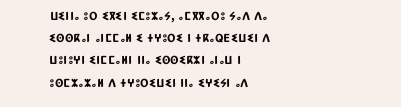ⵡⵉⵏⵏⴰ ⵓⵔ ⵉⴳⵉⵏ ⵉⵎⵓⵣⴰⵢ, ⴰⵎⴳⴳⴰⵔⵓ ⵢⴰⴷ ⴷⴰ ⵉⵙⵙⴽⴰⵏ ⴰⵏⵎⵎⴰⵍ ⵉ ⵜⵖⵓⵔⵉ ⵏ ⵜⴽⴰⵕⴹⵉⵡⵉⵏ ⴷ ⵡⵓⵏⵓⵖⵏ ⵉⵏⵎⵎⴰⵍⵏ ⵏⵏⴰ ⵉⵙⵙⵉⴽⵣⵏ ⴰⵏⴰⵡ ⵏ ⵓⵙⵎⵣⴰⵣⴰⵍ ⴷ ⵜⵖⵓⵔⵉⵡⵉⵏ ⵏⵏⴰ ⵉⵖⵉⵢⵏ ⴰⴷ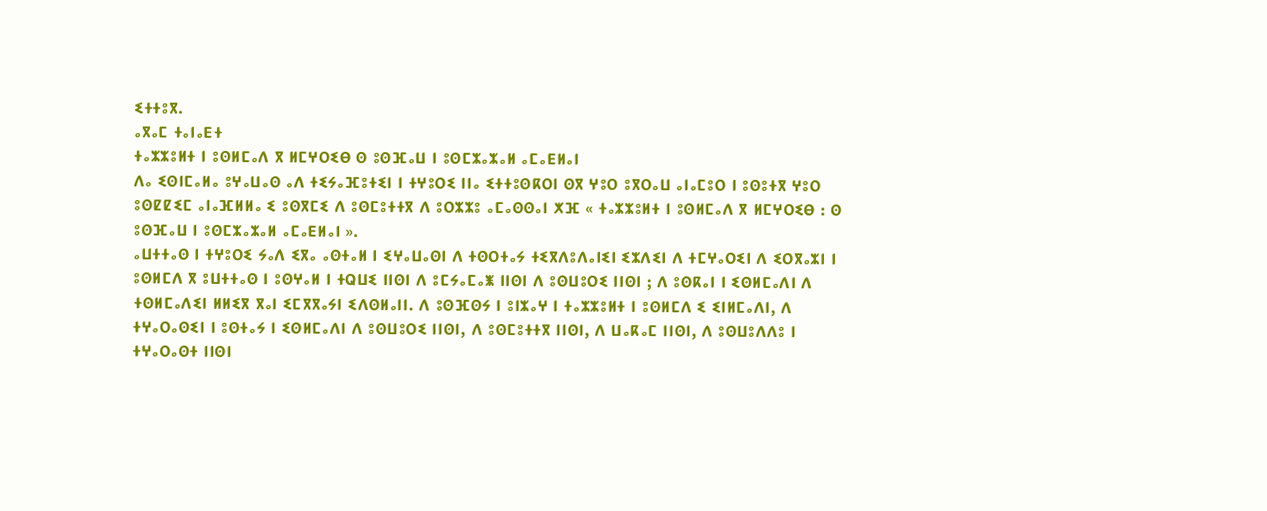ⵉⵜⵜⵓⴳ.
ⴰⴳⴰⵎ ⵜⴰⵏⴰⴹⵜ
ⵜⴰⵣⵣⵓⵍⵜ ⵏ ⵓⵙⵍⵎⴰⴷ ⴳ ⵍⵎⵖⵔⵉⴱ ⵙ ⵓⵙⴼⴰⵡ ⵏ ⵓⵙⵎⵣⴰⵣⴰⵍ ⴰⵎⴰⴹⵍⴰⵏ
ⴷⴰ ⵉⵙⵏⵎⴰⵍⴰ ⵓⵖⴰⵡⴰⵙ ⴰⴷ ⵜⵉⵢⴰⴼⵓⵜⵉⵏ ⵏ ⵜⵖⵓⵔⵉ ⵏⵏⴰ ⵉⵜⵜⵓⵙⴽⵔⵏ ⵙⴳ ⵖⵓⵔ ⵓⴳⵔⴰⵡ ⴰⵏⴰⵎⵓⵔ ⵏ ⵓⵙⵓⵜⴳ ⵖⵓⵔ ⵓⵙⵇⵇⵉⵎ ⴰⵏⴰⴼⵍⵍⴰ ⵉ ⵓⵙⴳⵎⵉ ⴷ ⵓⵙⵎⵓⵜⵜⴳ ⴷ ⵓⵔⵣⵣⵓ ⴰⵎⴰⵙⵙⴰⵏ ⵅⴼ « ⵜⴰⵣⵣⵓⵍⵜ ⵏ ⵓⵙⵍⵎⴰⴷ ⴳ ⵍⵎⵖⵔⵉⴱ : ⵙ ⵓⵙⴼⴰⵡ ⵏ ⵓⵙⵎⵣⴰⵣⴰⵍ ⴰⵎⴰⴹⵍⴰⵏ ».
ⴰⵡⵜⵜⴰⵙ ⵏ ⵜⵖⵓⵔⵉ ⵢⴰⴷ ⵉⴳⴰ ⴰⵙⵜⴰⵍ ⵏ ⵉⵖⴰⵡⴰⵙⵏ ⴷ ⵜⵙⵔⵜⴰⵢ ⵜⵉⴳⴷⵓⴷⴰⵏⵉⵏ ⵉⵣⴷⵉⵏ ⴷ ⵜⵎⵖⴰⵔⵉⵏ ⴷ ⵉⵔⴳⴰⵣⵏ ⵏ ⵓⵙⵍⵎⴷ ⴳ ⵓⵡⵜⵜⴰⵙ ⵏ ⵓⵙⵖⴰⵍ ⵏ ⵜⵕⵡⵉ ⵏⵏⵙⵏ ⴷ ⵓⵎⵢⴰⵎⴰⵥ ⵏⵏⵙⵏ ⴷ ⵓⵙⵡⵓⵔⵉ ⵏⵏⵙⵏ ; ⴷ ⵓⵙⴽⴰⵏ ⵏ ⵉⵙⵍⵎⴰⴷⵏ ⴷ ⵜⵙⵍⵎⴰⴷⵉⵏ ⵍⵍⵉⴳ ⴳⴰⵏ ⵉⵎⴳⴳⴰⵢⵏ ⵉⴷⵙⵍⴰⵏⵏ. ⴷ ⵓⵙⴼⵙⵢ ⵏ ⵓⵏⵣⴰⵖ ⵏ ⵜⴰⵣⵣⵓⵍⵜ ⵏ ⵓⵙⵍⵎⴷ ⵉ ⵉⵏⵍⵎⴰⴷⵏ, ⴷ ⵜⵖⴰⵔⴰⵙⵉⵏ ⵏ ⵓⵙⵜⴰⵢ ⵏ ⵉⵙⵍⵎⴰⴷⵏ ⴷ ⵓⵙⵡⵓⵔⵉ ⵏⵏⵙⵏ, ⴷ ⵓⵙⵎⵓⵜⵜⴳ ⵏⵏⵙⵏ, ⴷ ⵡⴰⴽⴰⵎ ⵏⵏⵙⵏ, ⴷ ⵓⵙⵡⵓⴷⴷⵓ ⵏ ⵜⵖⴰⵔⴰⵙⵜ ⵏⵏⵙⵏ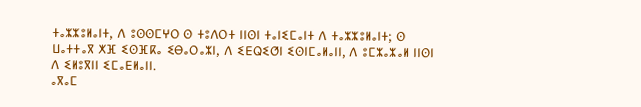ⵜⴰⵣⵣⵓⵍⴰⵏⵜ, ⴷ ⵓⵙⵙⵎⵖⵔ ⵙ ⵜⵓⴷⵔⵜ ⵏⵏⵙⵏ ⵜⴰⵏⵉⵎⴰⵏⵜ ⴷ ⵜⴰⵣⵣⵓⵍⴰⵏⵜ; ⵙ ⵡⴰⵜⵜⴰⴳ ⵅⴼ ⵉⵙⴼⴽⴰ ⵉⴱⴰⵔⴰⵣⵏ, ⴷ ⵉⴹⵕⵉⵚⵏ ⵉⵙⵏⵎⴰⵍⴰⵏⵏ, ⴷ ⵓⵎⵣⴰⵣⴰⵍ ⵏⵏⵙⵏ ⴷ ⵉⵍⵓⴳⵏⵏ ⵉⵎⴰⴹⵍⴰⵏⵏ.
ⴰⴳⴰⵎ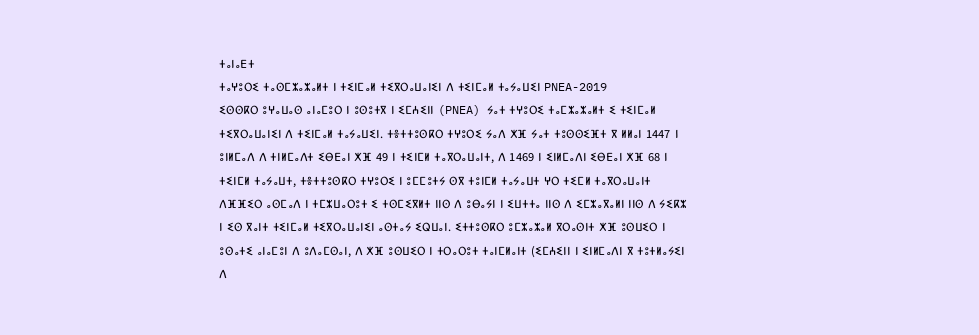ⵜⴰⵏⴰⴹⵜ
ⵜⴰⵖⵓⵔⵉ ⵜⴰⵙⵎⵣⴰⵣⴰⵍⵜ ⵏ ⵜⵉⵏⵎⴰⵍ ⵜⵉⴳⵔⴰⵡⴰⵏⵉⵏ ⴷ ⵜⵉⵏⵎⴰⵍ ⵜⴰⵢⴰⵡⵉⵏ PNEA-2019
ⵉⵙⵙⴽⵔ ⵓⵖⴰⵡⴰⵙ ⴰⵏⴰⵎⵓⵔ ⵏ ⵓⵙⵓⵜⴳ ⵏ ⵉⵎⵄⵉⵏⵏ (PNEA) ⵢⴰⵜ ⵜⵖⵓⵔⵉ ⵜⴰⵎⵣⴰⵣⴰⵍⵜ ⵉ ⵜⵉⵏⵎⴰⵍ ⵜⵉⴳⵔⴰⵡⴰⵏⵉⵏ ⴷ ⵜⵉⵏⵎⴰⵍ ⵜⴰⵢⴰⵡⵉⵏ. ⵜⴻⵜⵜⵓⵙⴽⵔ ⵜⵖⵓⵔⵉ ⵢⴰⴷ ⵅⴼ ⵢⴰⵜ ⵜⵓⵙⵙⵉⴼⵜ ⴳ ⵍⵍⴰⵏ 1447 ⵏ ⵓⵏⵍⵎⴰⴷ ⴷ ⵜⵏⵍⵎⴰⴷⵜ ⵉⴱⴹⴰⵏ ⵅⴼ 49 ⵏ ⵜⵉⵏⵎⵍ ⵜⴰⴳⵔⴰⵡⴰⵏⵜ, ⴷ 1469 ⵏ ⵉⵏⵍⵎⴰⴷⵏ ⵉⴱⴹⴰⵏ ⵅⴼ 68 ⵏ ⵜⵉⵏⵎⵍ ⵜⴰⵢⴰⵡⵜ, ⵜⴻⵜⵜⵓⵙⴽⵔ ⵜⵖⵓⵔⵉ ⵏ ⵓⵎⵎⵓⵜⵢ ⵙⴳ ⵜⵓⵏⵎⵍ ⵜⴰⵢⴰⵡⵜ ⵖⵔ ⵜⵉⵎⵍ ⵜⴰⴳⵔⴰⵡⴰⵏⵜ ⴷⴼⴼⵉⵔ ⴰⵙⵎⴰⴷ ⵏ ⵜⵎⵣⵡⴰⵔⵓⵜ ⵉ ⵜⵙⵎⵉⴳⵍⵜ ⵏⵏⵙ ⴷ ⵓⴱⴰⵢⵏ ⵏ ⵉⵡⵜⵜⴰ ⵏⵏⵙ ⴷ ⵉⵎⵣⴰⴳⴰⵍⵏ ⵏⵏⵙ ⴷ ⵢⵉⴽⵣ ⵏ ⵉⵙ ⴳⴰⵏⵜ ⵜⵉⵏⵎⴰⵍ ⵜⵉⴳⵔⴰⵡⴰⵏⵉⵏ ⴰⵙⵜⴰⵢ ⵉⵕⵡⴰⵏ. ⵉⵜⵜⵓⵙⴽⵔ ⵓⵎⵣⴰⵣⴰⵍ ⴳⵔⴰⵙⵏⵜ ⵅⴼ ⵓⵙⵡⵉⵔ ⵏ ⵓⵙⴰⵜⵉ ⴰⵏⴰⵎⵓⵏ ⴷ ⵓⴷⴰⵎⵙⴰⵏ, ⴷ ⵅⴼ ⵓⵙⵡⵉⵔ ⵏ ⵜⵔⴰⵔⵓⵜ ⵜⴰⵏⵎⵍⴰⵏⵜ (ⵉⵎⵄⵉⵏⵏ ⵏ ⵉⵏⵍⵎⴰⴷⵏ ⴳ ⵜⵓⵜⵍⴰⵢⵉⵏ ⴷ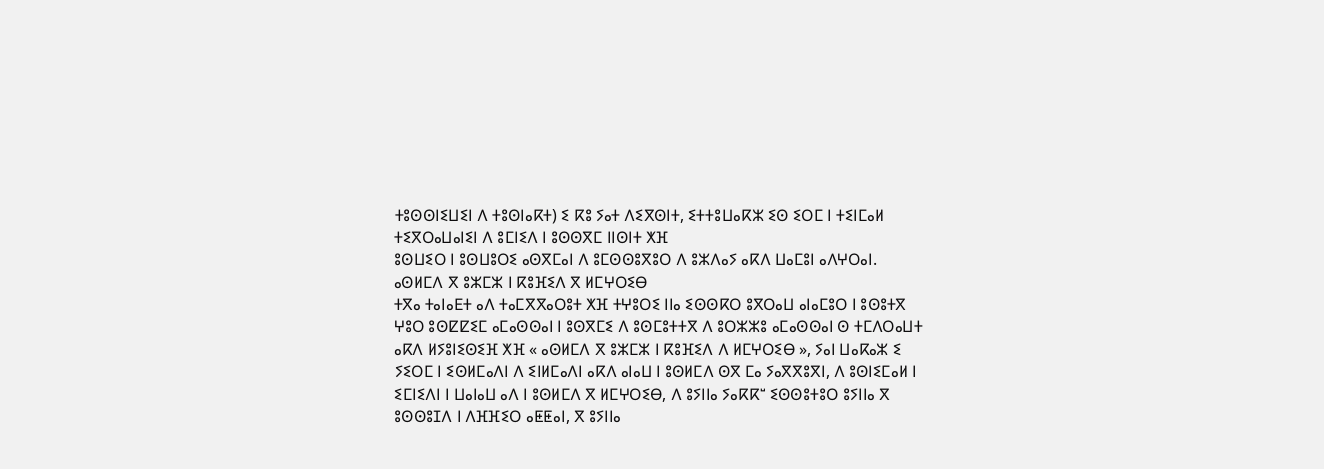ⵜⵓⵙⵙⵏⵉⵡⵉⵏ ⴷ ⵜⵓⵙⵏⴰⴽⵜ) ⵉ ⴽⵓ ⵢⴰⵜ ⴷⵉⴳⵙⵏⵜ, ⵉⵜⵜⵓⵡⴰⴽⵣ ⵉⵙ ⵉⵔⵎ ⵏ ⵜⵉⵏⵎⴰⵍ ⵜⵉⴳⵔⴰⵡⴰⵏⵉⵏ ⴷ ⵓⵎⵏⵉⴷ ⵏ ⵓⵙⵙⴳⵎ ⵏⵏⵙⵏⵜ ⵅⴼ
ⵓⵙⵡⵉⵔ ⵏ ⵓⵙⵡⵓⵔⵉ ⴰⵙⴳⵎⴰⵏ ⴷ ⵓⵎⵙⵙⵓⴳⵓⵔ ⴷ ⵓⵣⴷⴰⵢ ⴰⴽⴷ ⵡⴰⵎⵓⵏ ⴰⴷⵖⵔⴰⵏ.
ⴰⵙⵍⵎⴷ ⴳ ⵓⵣⵎⵣ ⵏ ⴽⵓⴼⵉⴷ ⴳ ⵍⵎⵖⵔⵉⴱ
ⵜⴳⴰ ⵜⴰⵏⴰⴹⵜ ⴰⴷ ⵜⴰⵎⴳⴳⴰⵔⵓⵜ ⵅⴼ ⵜⵖⵓⵔⵉ ⵏⵏⴰ ⵉⵙⵙⴽⵔ ⵓⴳⵔⴰⵡ ⴰⵏⴰⵎⵓⵔ ⵏ ⵓⵙⵓⵜⴳ ⵖⵓⵔ ⵓⵙⵇⵇⵉⵎ ⴰⵎⴰⵙⵙⴰⵏ ⵏ ⵓⵙⴳⵎⵉ ⴷ ⵓⵙⵎⵓⵜⵜⴳ ⴷ ⵓⵔⵣⵣⵓ ⴰⵎⴰⵙⵙⴰⵏ ⵙ ⵜⵎⴷⵔⴰⵡⵜ ⴰⴽⴷ ⵍⵢⵓⵏⵉⵙⵉⴼ ⵅⴼ « ⴰⵙⵍⵎⴷ ⴳ ⵓⵣⵎⵣ ⵏ ⴽⵓⴼⵉⴷ ⴷ ⵍⵎⵖⵔⵉⴱ », ⵢⴰⵏ ⵡⴰⴽⴰⵣ ⵉ ⵢⵉⵔⵎ ⵏ ⵉⵙⵍⵎⴰⴷⵏ ⴷ ⵉⵏⵍⵎⴰⴷⵏ ⴰⴽⴷ ⴰⵏⴰⵡ ⵏ ⵓⵙⵍⵎⴷ ⵙⴳ ⵎⴰ ⵢⴰⴳⴳⵓⴳⵏ, ⴷ ⵓⵙⵏⵉⵎⴰⵍ ⵏ ⵉⵎⵏⵉⴷⵏ ⵏ ⵡⴰⵏⴰⵡ ⴰⴷ ⵏ ⵓⵙⵍⵎⴷ ⴳ ⵍⵎⵖⵔⵉⴱ, ⴷ ⵓⵢⵏⵏⴰ ⵢⴰⴽⴽⵯ ⵉⵙⵙⵓⵜⵓⵔ ⵓⵢⵏⵏⴰ ⴳ ⵓⵙⵙⵓⵊⴷ ⵏ ⴷⴼⴼⵉⵔ ⴰⵟⵟⴰⵏ, ⴳ ⵓⵢⵏⵏⴰ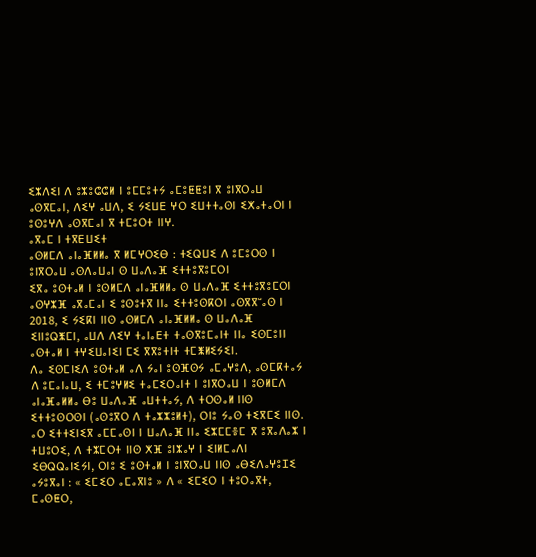ⵉⵣⴷⵉⵏ ⴷ ⵓⵣⵓⵛⵛⵍ ⵏ ⵓⵎⵎⵓⵜⵢ ⴰⵎⵓⵟⵟⵓⵏ ⴳ ⵓⵏⴳⵔⴰⵡ ⴰⵙⴳⵎⴰⵏ, ⴷⵉⵖ ⴰⵡⴷ, ⵉ ⵢⵉⵡⴹ ⵖⵔ ⵉⵡⵜⵜⴰⵙⵏ ⵉⵅⴰⵜⴰⵔⵏ ⵏ ⵓⵙⵓⵖⴷ ⴰⵙⴳⵎⴰⵏ ⴳ ⵜⵎⵓⵔⵜ ⵏⵏⵖ.
ⴰⴳⴰⵎ ⵏ ⵜⴳⴹⵡⵉⵜ
ⴰⵙⵍⵎⴷ ⴰⵏⴰⴼⵍⵍⴰ ⴳ ⵍⵎⵖⵔⵉⴱ : ⵜⵉⵕⵡⵉ ⴷ ⵓⵎⵓⵔⵙ ⵏ ⵓⵏⴳⵔⴰⵡ ⴰⵙⴷⴰⵡⴰⵏ ⵙ ⵡⴰⴷⴰⴼ ⵉⵜⵜⵓⴳⵓⵎⵔⵏ
ⵉⴳⴰ ⵓⵙⵜⴰⵍ ⵏ ⵓⵙⵍⵎⴷ ⴰⵏⴰⴼⵍⵍⴰ ⵙ ⵡⴰⴷⴰⴼ ⵉⵜⵜⵓⴳⵓⵎⵔⵏ ⴰⵙⵖⵣⴼ ⴰⴳⴰⵎⴰⵏ ⵉ ⵓⵙⵓⵜⴳ ⵏⵏⴰ ⵉⵜⵜⵓⵙⴽⵔⵏ ⴰⵙⴳⴳⵯⴰⵙ ⵏ 2018, ⵉ ⵢⵉⴽⵏ ⵏⵏⵙ ⴰⵙⵍⵎⴷ ⴰⵏⴰⴼⵍⵍⴰ ⵙ ⵡⴰⴷⴰⴼ ⵉⵏⵏⵓⵕⵥⵎⵏ, ⴰⵡⴷ ⴷⵉⵖ ⵜⴰⵏⴰⴹⵜ ⵜⴰⵙⴳⵓⵎⴰⵏⵜ ⵏⵏⴰ ⵉⵙⵎⵓⵏⵏ ⴰⵙⵜⴰⵍ ⵏ ⵜⵖⵉⵡⴰⵏⵉⵏ ⵎⵉ ⴳⴳⵓⵜⵏⵜ ⵜⵎⵥⵍⵉⵢⵉⵏ.
ⴷⴰ ⵉⵙⵎⵏⵉⴷ ⵓⵙⵜⴰⵍ ⴰⴷ ⵢⴰⵏ ⵓⵙⴼⵙⵢ ⴰⵎⴰⵖⵓⴷ, ⴰⵙⵎⴽⵜⴰⵢ ⴷ ⵓⵎⴰⵏⴰⵡ, ⵉ ⵜⵎⵓⵖⵍⵉ ⵜⴰⵎⵉⵔⴰⵏⵜ ⵏ ⵓⵏⴳⵔⴰⵡ ⵏ ⵓⵙⵍⵎⴷ ⴰⵏⴰⴼⴰⵍⵍⴰ ⴱⵓ ⵡⴰⴷⴰⴼ ⴰⵡⵜⵜⴰⵢ, ⴷ ⵜⵔⵙⴰⵍ ⵏⵏⵙ ⵉⵜⵜⵓⵙⵔⵙⵏ (ⴰⵙⵓⴳⵔ ⴷ ⵜⴰⵣⵣⵓⵍⵜ), ⵔⵏⵓ ⵢⴰⵙ ⵜⵉⴳⵎⵉ ⵏⵏⵙ. ⴰⵔ ⵉⵜⵜⵉⵏⵉⴳ ⴰⵎⵎⴰⵙⵏ ⵏ ⵡⴰⴷⴰⴼ ⵏⵏⴰ ⵉⵣⵎⵎⴻⵎ ⴳ ⵓⴳⴰⴷⴰⵣ ⵏ ⵜⵡⵓⵔⵉ, ⴷ ⵜⵣⵎⵔⵜ ⵏⵏⵙ ⵅⴼ ⵓⵏⵣⴰⵖ ⵏ ⵉⵏⵍⵎⴰⴷⵏ ⵉⴱⵕⵕⴰⵏⵉⵢⵏ, ⵔⵏⵓ ⵉ ⵓⵙⵜⴰⵍ ⵏ ⵓⵏⴳⵔⴰⵡ ⵏⵏⵙ ⴰⴱⵉⴷⴰⵖⵓⵊⵉ ⴰⵢⵓⴳⴰⵏ : « ⵉⵎⵉⵔ ⴰⵎⴰⴳⵏⵓ » ⴷ « ⵉⵎⵉⵔ ⵏ ⵜⵓⵔⴰⴳⵜ, ⵎⴰⵙⵟⵔ,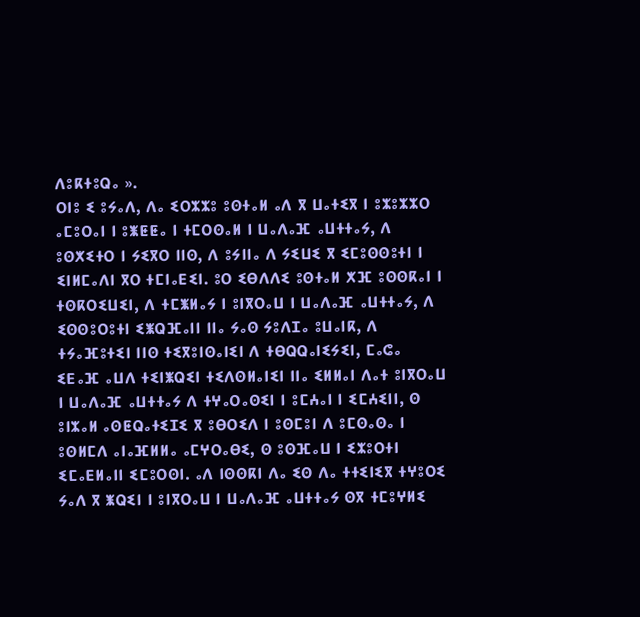ⴷⵓⴽⵜⵓⵕⴰ ».
ⵔⵏⵓ ⵉ ⵓⵢⴰⴷ, ⴷⴰ ⵉⵔⵣⵣⵓ ⵓⵙⵜⴰⵍ ⴰⴷ ⴳ ⵡⴰⵜⵉⴳ ⵏ ⵓⵣⵓⵣⵣⵔ ⴰⵎⵓⵔⴰⵏ ⵏ ⵓⵥⵟⵟⴰ ⵏ ⵜⵎⵔⵙⴰⵍ ⵏ ⵡⴰⴷⴰⴼ ⴰⵡⵜⵜⴰⵢ, ⴷ ⵓⵙⵅⵉⵜⵔ ⵏ ⵢⵉⴳⵔ ⵏⵏⵙ, ⴷ ⵓⵢⵏⵏⴰ ⴷ ⵢⵉⵡⵉ ⴳ ⵉⵎⵓⵙⵙⵓⵜⵏ ⵏ ⵉⵏⵍⵎⴰⴷⵏ ⴳⵔ ⵜⵎⵏⴰⴹⵉⵏ. ⵓⵔ ⵉⴱⴷⴷⵉ ⵓⵙⵜⴰⵍ ⵅⴼ ⵓⵙⵙⴽⴰⵏ ⵏ ⵜⵙⴽⵔⵉⵡⵉⵏ, ⴷ ⵜⵎⵥⵍⴰⵢ ⵏ ⵓⵏⴳⵔⴰⵡ ⵏ ⵡⴰⴷⴰⴼ ⴰⵡⵜⵜⴰⵢ, ⴷ ⵉⵙⵙⵓⵔⵓⵜⵏ ⵉⵥⵕⴼⴰⵏⵏ ⵏⵏⴰ ⵢⴰⵙ ⵢⵓⴷⵊⴰ ⵓⵡⴰⵏⴽ, ⴷ ⵜⵢⴰⴼⵓⵜⵉⵏ ⵏⵏⵙ ⵜⵉⴳⵓⵏⵙⴰⵏⵉⵏ ⴷ ⵜⴱⵕⵕⴰⵏⵉⵢⵉⵏ, ⵎⴰⵛⴰ ⵉⴹⴰⴼ ⴰⵡⴷ ⵜⵉⵏⵥⵕⵉⵏ ⵜⵉⴷⵙⵍⴰⵏⵉⵏ ⵏⵏⴰ ⵉⵍⵍⴰⵏ ⴷⴰⵜ ⵓⵏⴳⵔⴰⵡ ⵏ ⵡⴰⴷⴰⴼ ⴰⵡⵜⵜⴰⵢ ⴷ ⵜⵖⴰⵔⴰⵙⵉⵏ ⵏ ⵓⵎⵄⴰⵏ ⵏ ⵉⵎⵄⵉⵏⵏ, ⵙ ⵓⵏⵣⴰⵍ ⴰⵙⵟⵕⴰⵜⵉⵊⵉ ⴳ ⵓⴱⵔⵉⴷ ⵏ ⵓⵙⵎⵓⵏ ⴷ ⵓⵎⵙⴰⵙⴰ ⵏ ⵓⵙⵍⵎⴷ ⴰⵏⴰⴼⵍⵍⴰ ⴰⵎⵖⵔⴰⴱⵉ, ⵙ ⵓⵙⴼⴰⵡ ⵏ ⵉⵣⵓⵔⵜⵏ ⵉⵎⴰⴹⵍⴰⵏⵏ ⵉⵎⵓⵔⵙⵏ. ⴰⴷ ⵏⵙⵙⴽⵏ ⴷⴰ ⵉⵙ ⴷⴰ ⵜⵜⵉⵏⵉⴳ ⵜⵖⵓⵔⵉ ⵢⴰⴷ ⴳ ⵥⵕⵉⵏ ⵏ ⵓⵏⴳⵔⴰⵡ ⵏ ⵡⴰⴷⴰⴼ ⴰⵡⵜⵜⴰⵢ ⵙⴳ ⵜⵎⵓⵖⵍⵉ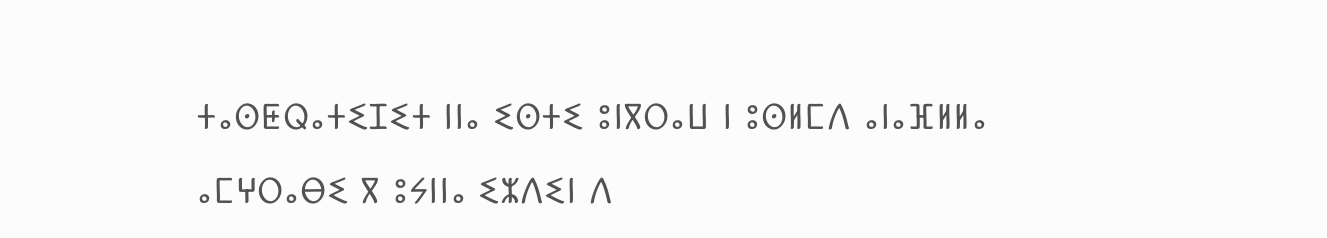ⵜⴰⵙⵟⵕⴰⵜⵉⵊⵉⵜ ⵏⵏⴰ ⵉⵙⵜⵉ ⵓⵏⴳⵔⴰⵡ ⵏ ⵓⵙⵍⵎⴷ ⴰⵏⴰⴼⵍⵍⴰ ⴰⵎⵖⵔⴰⴱⵉ ⴳ ⵓⵢⵏⵏⴰ ⵉⵣⴷⵉⵏ ⴷ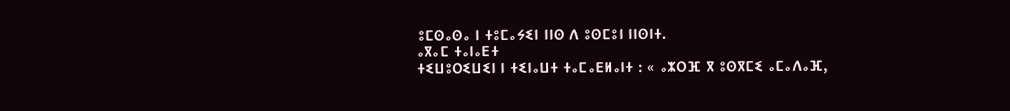ⵓⵎⵙⴰⵙⴰ ⵏ ⵜⵓⵎⴰⵢⵉⵏ ⵏⵏⵙ ⴷ ⵓⵙⵎⵓⵏ ⵏⵏⵙⵏⵜ.
ⴰⴳⴰⵎ ⵜⴰⵏⴰⴹⵜ
ⵜⵉⵡⵓⵔⵉⵡⵉⵏ ⵏ ⵜⵉⵏⴰⵡⵜ ⵜⴰⵎⴰⴹⵍⴰⵏⵜ : « ⴰⵣⵔⴼ ⴳ ⵓⵙⴳⵎⵉ ⴰⵎⴰⴷⴰⴼ,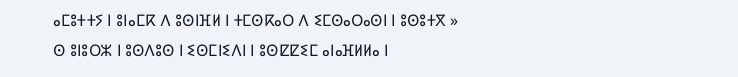ⴰⵎⵓⵜⵜⵢ ⵏ ⵓⵏⴰⵎⴽ ⴷ ⵓⵙⵏⴼⵍ ⵏ ⵜⵎⵙⴽⴰⵔ ⴷ ⵉⵎⵙⴰⵔⴰⵙⵏ ⵏ ⵓⵙⵓⵜⴳ »
ⵙ ⵓⵏⵓⵔⵣ ⵏ ⵓⵙⴷⵓⵙ ⵏ ⵉⵙⵎⵏⵉⴷⵏ ⵏ ⵓⵙⵇⵇⵉⵎ ⴰⵏⴰⴼⵍⵍⴰ ⵏ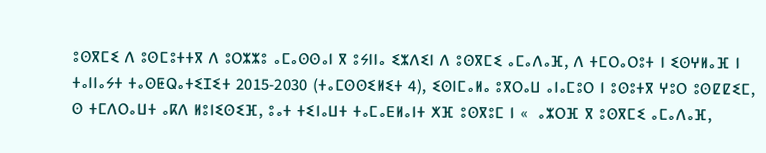ⵓⵙⴳⵎⵉ ⴷ ⵓⵙⵎⵓⵜⵜⴳ ⴷ ⵓⵔⵣⵣⵓ ⴰⵎⴰⵙⵙⴰⵏ ⴳ ⵓⵢⵏⵏⴰ ⵉⵣⴷⵉⵏ ⴷ ⵓⵙⴳⵎⵉ ⴰⵎⴰⴷⴰⴼ, ⴷ ⵜⵎⵔⴰⵔⵓⵜ ⵏ ⵉⵙⵖⵍⴰⴼ ⵏ ⵜⴰⵏⵏⴰⵢⵜ ⵜⴰⵙⵟⵕⴰⵜⵉⵊⵉⵜ 2015-2030 (ⵜⴰⵎⵙⵙⵉⵍⵉⵜ 4), ⵉⵙⵏⵎⴰⵍⴰ ⵓⴳⵔⴰⵡ ⴰⵏⴰⵎⵓⵔ ⵏ ⵓⵙⵓⵜⴳ ⵖⵓⵔ ⵓⵙⵇⵇⵉⵎ, ⵙ ⵜⵎⴷⵔⴰⵡⵜ ⴰⴽⴷ ⵍⵓⵏⵉⵙⵉⴼ, ⵓⴰⵜ ⵜⵉⵏⴰⵡⵜ ⵜⴰⵎⴰⴹⵍⴰⵏⵜ ⵅⴼ ⵓⵙⴳⵓⵎ ⵏ «  ⴰⵣⵔⴼ ⴳ ⵓⵙⴳⵎⵉ ⴰⵎⴰⴷⴰⴼ,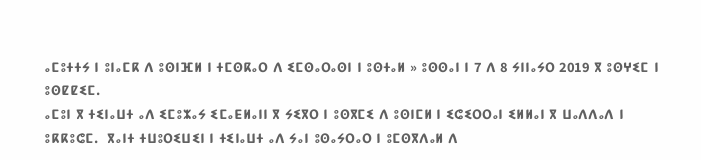ⴰⵎⵓⵜⵜⵢ ⵏ ⵓⵏⴰⵎⴽ ⴷ ⵓⵙⵏⴼⵍ ⵏ ⵜⵎⵙⴽⴰⵔ ⴷ ⵉⵎⵙⴰⵔⴰⵙⵏ ⵏ ⵓⵙⵜⴰⵍ » ⵓⵙⵙⴰⵏ ⵏ 7 ⴷ 8 ⵢⵏⵏⴰⵢⵔ 2019 ⴳ ⵓⵙⵖⵉⵎ ⵏ ⵓⵙⵇⵇⵉⵎ.
ⴰⵎⵓⵏ ⴳ ⵜⵉⵏⴰⵡⵜ ⴰⴷ ⵉⵎⵓⵣⴰⵢ ⵉⵎⴰⴹⵍⴰⵏⵏ ⴳ ⵢⵉⴳⵔ ⵏ ⵓⵙⴳⵎⵉ ⴷ ⵓⵙⵏⵎⵍ ⵏ ⵉⵛⵉⵔⵔⴰⵏ ⵉⵍⵍⴰⵏ ⴳ ⵡⴰⴷⴷⴰⴷ ⵏ ⵓⴽⴽⵓⵛⵎ.  ⴳⴰⵏⵜ ⵜⵡⵓⵔⵉⵡⵉⵏ ⵏ ⵜⵉⵏⴰⵡⵜ ⴰⴷ ⵢⴰⵏ ⵓⵙⴰⵢⵔⴰⵔ ⵏ ⵓⵎⵙⴳⴷⴰⵍ ⴷ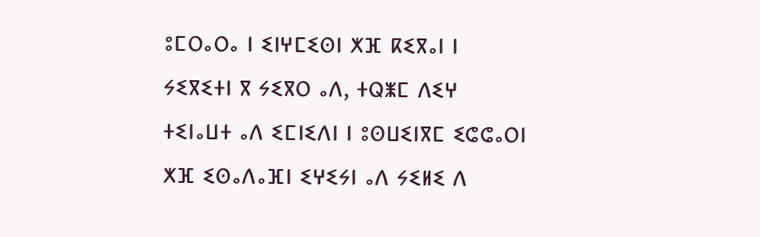ⵓⵎⵔⴰⵔⴰ ⵏ ⵉⵏⵖⵎⵉⵙⵏ ⵅⴼ ⴽⵉⴳⴰⵏ ⵏ ⵢⵉⴳⵉⵜⵏ ⴳ ⵢⵉⴳⵔ ⴰⴷ, ⵜⵕⵥⵎ ⴷⵉⵖ ⵜⵉⵏⴰⵡⵜ ⴰⴷ ⵉⵎⵏⵉⴷⵏ ⵏ ⵓⵙⵡⵉⵏⴳⵎ ⵉⵛⵛⴰⵔⵏ ⵅⴼ ⵉⵙⴰⴷⴰⴼⵏ ⵉⵖⵉⵢⵏ ⴰⴷ ⵢⵉⵍⵉ ⴷ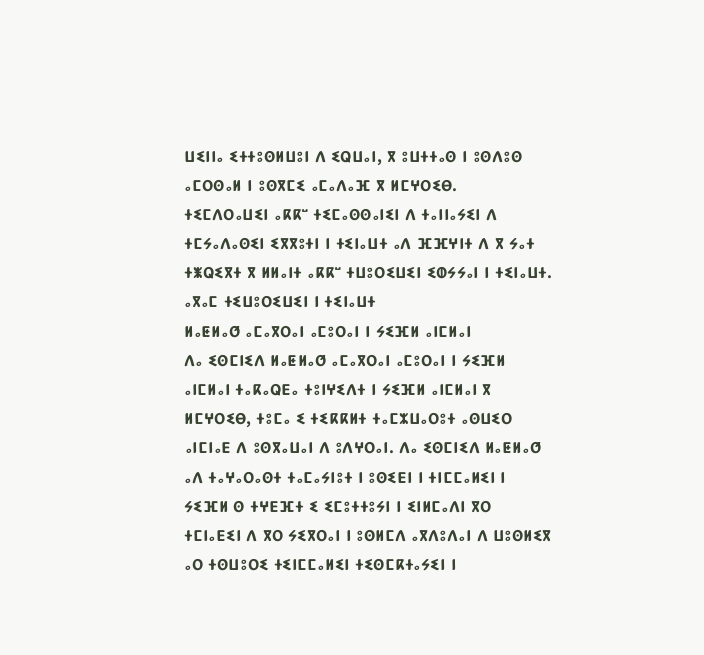ⵡⵉⵏⵏⴰ ⵉⵜⵜⵓⵙⵍⵡⵓⵏ ⴷ ⵉⵕⵡⴰⵏ, ⴳ ⵓⵡⵜⵜⴰⵙ ⵏ ⵓⵙⴷⵓⵙ ⴰⵎⵔⵙⴰⵍ ⵏ ⵓⵙⴳⵎⵉ ⴰⵎⴰⴷⴰⴼ ⴳ ⵍⵎⵖⵔⵉⴱ.
ⵜⵉⵎⴷⵔⴰⵡⵉⵏ ⴰⴽⴽⵯ ⵜⵉⵎⴰⵙⵙⴰⵏⵉⵏ ⴷ ⵜⴰⵏⵏⴰⵢⵉⵏ ⴷ ⵜⵎⵢⴰⴷⴰⵙⵉⵏ ⵉⴳⴳⵓⵜⵏ ⵏ ⵜⵉⵏⴰⵡⵜ ⴰⴷ ⴼⴼⵖⵏⵜ ⴷ ⴳ ⵢⴰⵜ ⵜⵥⵕⵉⴳⵜ ⴳ ⵍⵍⴰⵏⵜ ⴰⴽⴽⵯ ⵜⵡⵓⵔⵉⵡⵉⵏ ⵉⵀⵢⵢⴰⵏ ⵏ ⵜⵉⵏⴰⵡⵜ.
ⴰⴳⴰⵎ ⵜⵉⵡⵓⵔⵉⵡⵉⵏ ⵏ ⵜⵉⵏⴰⵡⵜ
ⵍⴰⵟⵍⴰⵚ ⴰⵎⴰⴳⵔⴰⵏ ⴰⵎⵓⵔⴰⵏ ⵏ ⵢⵉⴼⵍ ⴰⵏⵎⵍⴰⵏ
ⴷⴰ ⵉⵙⵎⵏⵉⴷ ⵍⴰⵟⵍⴰⵚ ⴰⵎⴰⴳⵔⴰⵏ ⴰⵎⵓⵔⴰⵏ ⵏ ⵢⵉⴼⵍ ⴰⵏⵎⵍⴰⵏ ⵜⴰⴽⴰⵕⴹⴰ ⵜⵓⵏⵖⵉⴷⵜ ⵏ ⵢⵉⴼⵍ ⴰⵏⵎⵍⴰⵏ ⴳ ⵍⵎⵖⵔⵉⴱ, ⵜⵓⵎⴰ ⵉ ⵜⵉⴽⴽⵍⵜ ⵜⴰⵎⵣⵡⴰⵔⵓⵜ ⴰⵙⵡⵉⵔ ⴰⵏⵎⵏⴰⴹ ⴷ ⵓⵙⴳⴰⵡⴰⵏ ⴷ ⵓⴷⵖⵔⴰⵏ. ⴷⴰ ⵉⵙⵎⵏⵉⴷ ⵍⴰⵟⵍⴰⵚ ⴰⴷ ⵜⴰⵖⴰⵔⴰⵙⵜ ⵜⴰⵎⴰⵢⵏⵓⵜ ⵏ ⵓⵙⵉⴹⵏ ⵏ ⵜⵏⵎⵎⴰⵍⵉⵏ ⵏ ⵢⵉⴼⵍ ⵙ ⵜⵖⴹⴼⵜ ⵉ ⵉⵎⵓⵜⵜⵓⵢⵏ ⵏ ⵉⵏⵍⵎⴰⴷⵏ ⴳⵔ ⵜⵎⵏⴰⴹⵉⵏ ⴷ ⴳⵔ ⵢⵉⴳⵔⴰⵏ ⵏ ⵓⵙⵍⵎⴷ ⴰⴳⴷⵓⴷⴰⵏ ⴷ ⵡⵓⵙⵍⵉⴳ ⴰⵔ ⵜⵙⵡⵓⵔⵉ ⵜⵉⵏⵎⵎⴰⵍⵉⵏ ⵜⵉⵙⵎⴽⵜⴰⵢⵉⵏ ⵏ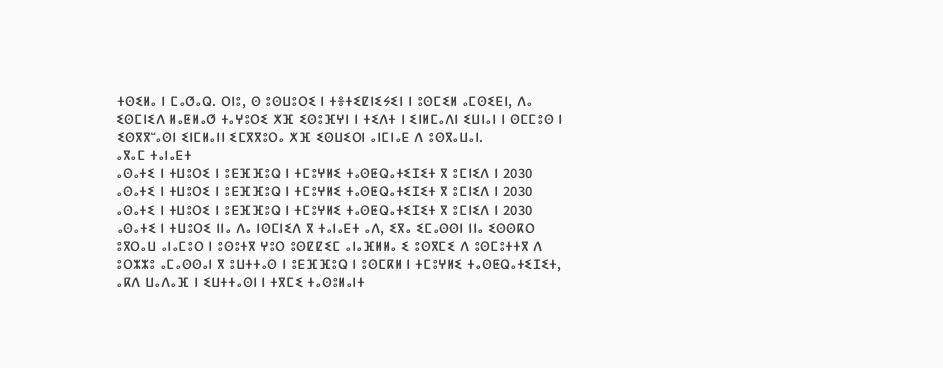ⵜⵙⵉⵍⴰ ⵏ ⵎⴰⵚⴰⵕ. ⵔⵏⵓ, ⵙ ⵓⵙⵡⵓⵔⵉ ⵏ ⵜⴻⵜⵉⵇⵏⵉⵢⵉⵏ ⵏ ⵓⵙⵎⵉⵍ ⴰⵎⵙⵉⴹⵏ, ⴷⴰ ⵉⵙⵎⵏⵉⴷ ⵍⴰⵟⵍⴰⵚ ⵜⴰⵖⵓⵔⵉ ⵅⴼ ⵉⵙⵓⴼⵖⵏ ⵏ ⵜⵉⴷⵜ ⵏ ⵉⵏⵍⵎⴰⴷⵏ ⵉⵡⵏⴰⵏ ⵏ ⵙⵎⵎⵓⵙ ⵏ ⵉⵙⴳⴳⵯⴰⵙⵏ ⵉⵏⵎⵍⴰⵏⵏ ⵉⵎⴳⴳⵓⵔⴰ ⵅⴼ ⵉⵙⵡⵉⵔⵏ ⴰⵏⵎⵏⴰⴹ ⴷ ⵓⵙⴳⴰⵡⴰⵏ.
ⴰⴳⴰⵎ ⵜⴰⵏⴰⴹⵜ
ⴰⵙⴰⵜⵉ ⵏ ⵜⵡⵓⵔⵉ ⵏ ⵓⴹⴼⴼⵓⵕ ⵏ ⵜⵎⵓⵖⵍⵉ ⵜⴰⵙⵟⵕⴰⵜⵉⵊⵉⵜ ⴳ ⵓⵎⵏⵉⴷ ⵏ 2030
ⴰⵙⴰⵜⵉ ⵏ ⵜⵡⵓⵔⵉ ⵏ ⵓⴹⴼⴼⵓⵕ ⵏ ⵜⵎⵓⵖⵍⵉ ⵜⴰⵙⵟⵕⴰⵜⵉⵊⵉⵜ ⴳ ⵓⵎⵏⵉⴷ ⵏ 2030
ⴰⵙⴰⵜⵉ ⵏ ⵜⵡⵓⵔⵉ ⵏ ⵓⴹⴼⴼⵓⵕ ⵏ ⵜⵎⵓⵖⵍⵉ ⵜⴰⵙⵟⵕⴰⵜⵉⵊⵉⵜ ⴳ ⵓⵎⵏⵉⴷ ⵏ 2030
ⴰⵙⴰⵜⵉ ⵏ ⵜⵡⵓⵔⵉ ⵏⵏⴰ ⴷⴰ ⵏⵙⵎⵏⵉⴷ ⴳ ⵜⴰⵏⴰⴹⵜ ⴰⴷ, ⵉⴳⴰ ⵉⵎⴰⵙⵙⵏ ⵏⵏⴰ ⵉⵙⵙⴽⵔ ⵓⴳⵔⴰⵡ ⴰⵏⴰⵎⵓⵔ ⵏ ⵓⵙⵓⵜⴳ ⵖⵓⵔ ⵓⵙⵇⵇⵉⵎ ⴰⵏⴰⴼⵍⵍⴰ ⵉ ⵓⵙⴳⵎⵉ ⴷ ⵓⵙⵎⵓⵜⵜⴳ ⴷ ⵓⵔⵣⵣⵓ ⴰⵎⴰⵙⵙⴰⵏ ⴳ ⵓⵡⵜⵜⴰⵙ ⵏ ⵓⴹⴼⴼⵓⵕ ⵏ ⵓⵙⵎⴽⵍ ⵏ ⵜⵎⵓⵖⵍⵉ ⵜⴰⵙⵟⵕⴰⵜⵉⵊⵉⵜ, ⴰⴽⴷ ⵡⴰⴷⴰⴼ ⵏ ⵉⵡⵜⵜⴰⵙⵏ ⵏ ⵜⴳⵎⵉ ⵜⴰⵙⵓⵍⴰⵏⵜ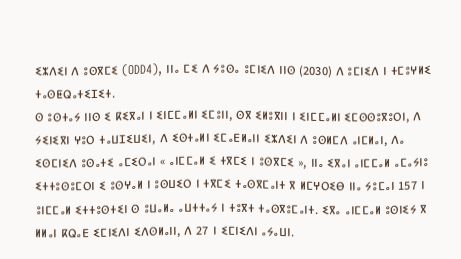ⵉⵣⴷⵉⵏ ⴷ ⵓⵙⴳⵎⵉ (ODD4), ⵏⵏⴰ ⵎⵉ ⴷ ⵢⵓⵙⴰ ⵓⵎⵏⵉⴷ ⵏⵏⵙ (2030) ⴷ ⵓⵎⵏⵉⴷ ⵏ ⵜⵎⵓⵖⵍⵉ ⵜⴰⵙⵟⵕⴰⵜⵉⵊⵉⵜ.
ⵙ ⵓⵙⵜⴰⵢ ⵏⵏⵙ ⵉ ⴽⵉⴳⴰⵏ ⵏ ⵉⵏⵎⵎⴰⵍⵏ ⵉⵎⵓⵏⵏ, ⵙⴳ ⵉⵍⵓⴳⵏⵏ ⵏ ⵉⵏⵎⵎⴰⵍⵏ ⵉⵎⵙⵙⵓⴳⵓⵔⵏ, ⴷ ⵢⵉⵏⵉⴳⵏ ⵖⵓⵔ ⵜⴰⵡⵊⵉⵡⵉⵏ, ⴷ ⵉⵙⵜⴰⵍⵏ ⵉⵎⴰⴹⵍⴰⵏⵏ ⵉⵣⴷⵉⵏ ⴷ ⵓⵙⵍⵎⴷ ⴰⵏⵎⵍⴰⵏ, ⴷⴰ ⵉⵙⵎⵏⵉⴷ ⵓⵙⴰⵜⵉ ⴰⵎⵉⵔⴰⵏ « ⴰⵏⵎⵎⴰⵍ ⵉ ⵜⴳⵎⵉ ⵏ ⵓⵙⴳⵎⵉ », ⵏⵏⴰ ⵉⴳⴰⵏ ⴰⵏⵎⵎⴰⵍ ⴰⵎⴰⵢⵏⵓ ⵉⵜⵜⵓⵙⵓⵎⵔⵏ ⵉ ⵓⵙⵖⴰⵍ ⵏ ⵓⵙⵡⵉⵔ ⵏ ⵜⴳⵎⵉ ⵜⴰⵙⴳⵎⴰⵏⵜ ⴳ ⵍⵎⵖⵔⵉⴱ ⵏⵏⴰ ⵢⵓⵎⴰⵏ 157 ⵏ ⵓⵏⵎⵎⴰⵍ ⵉⵜⵜⵓⵙⵜⵉⵏ ⵙ ⵓⵡⴰⵍⴰ ⴰⵡⵜⵜⴰⵢ ⵏ ⵜⵓⴳⵜ ⵜⴰⵙⴳⵓⵎⴰⵏⵜ. ⵉⴳⴰ ⴰⵏⵎⵎⴰⵍ ⵓⵙⵏⵉⵢ ⴳ ⵍⵍⴰⵏ ⴽⵕⴰⴹ ⵉⵎⵏⵉⴷⵏ ⵉⴷⵙⵍⴰⵏⵏ, ⴷ 27 ⵏ ⵉⵎⵏⵉⴷⵏ ⴰⵢⴰⵡⵏ.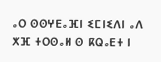ⴰⵔ ⵙⵙⵖⴹⴰⴼⵏ ⵉⵎⵏⵉⴷⵏ ⴰⴷ ⵅⴼ ⵜⵔⵙⴰⵍ ⵙ ⴽⵕⴰⴹⵜ ⵏ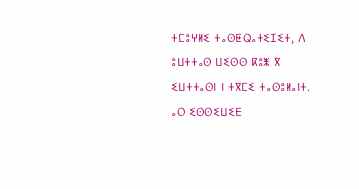ⵜⵎⵓⵖⵍⵉ ⵜⴰⵙⵟⵕⴰⵜⵉⵊⵉⵜ, ⴷ ⵓⵡⵜⵜⴰⵙ ⵡⵉⵙⵙ ⴽⵓⵥ ⴳ ⵉⵡⵜⵜⴰⵙⵏ ⵏ ⵜⴳⵎⵉ ⵜⴰⵙⵓⵍⴰⵏⵜ. ⴰⵔ ⵉⵙⵙⵉⵡⵉⴹ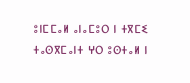ⵓⵏⵎⵎⴰⵍ ⴰⵏⴰⵎⵓⵔ ⵏ ⵜⴳⵎⵉ ⵜⴰⵙⴳⵎⴰⵏⵜ ⵖⵔ ⵓⵙⵜⴰⵍ ⵏ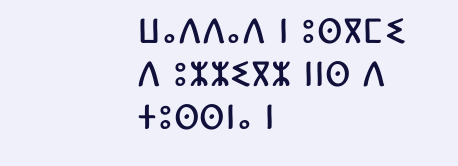ⵡⴰⴷⴷⴰⴷ ⵏ ⵓⵙⴳⵎⵉ ⴷ ⵓⵣⵣⵉⴳⵣ ⵏⵏⵙ ⴷ ⵜⵓⵙⵙⵏⴰ ⵏ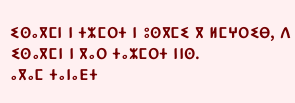ⵉⵙⴰⴳⵎⵏ ⵏ ⵜⵣⵎⵔⵜ ⵏ ⵓⵙⴳⵎⵉ ⴳ ⵍⵎⵖⵔⵉⴱ, ⴷ ⵉⵙⴰⴳⵎⵏ ⵏ ⴳⴰⵔ ⵜⴰⵣⵎⵔⵜ ⵏⵏⵙ.
ⴰⴳⴰⵎ ⵜⴰⵏⴰⴹⵜ